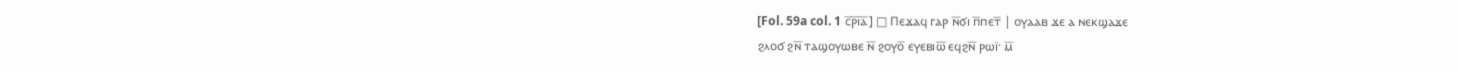[Fol. 59a col. 1 ⲥ̅ⲣ̅ⲓ̅ⲁ̅] □ Ⲡⲉϫⲁϥ ⲅⲁⲣ ⲛ̅ϭⲓ ⲡ̅ⲡⲉⲧ̅ | ⲟⲩⲁⲁⲃ ϫⲉ ⲁ ⲛⲉⲕϣⲁϫⲉ
ϩⲗⲟϭ ϩⲛ̅ ⲧⲁϣⲟⲩⲱⲃⲉ ⲛ̅ ϩⲟⲩⲟ̅ ⲉⲩⲉⲃⲓⲱ̅ ⲉϥϩⲛ̅ ⲣⲱⲓ̈· ⲙ̅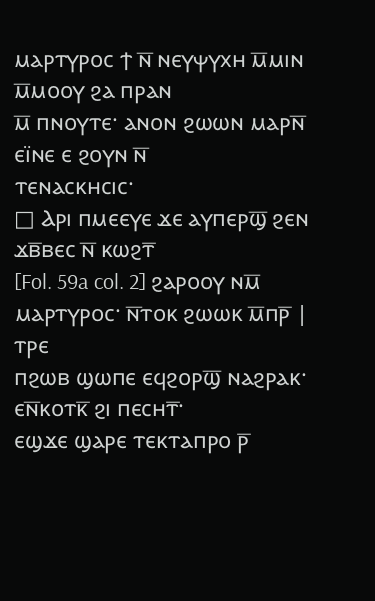ⲙⲁⲣⲧⲩⲣⲟⲥ ϯ ⲛ̅ ⲛⲉⲩⲯⲩⲭⲏ ⲙ̅ⲙⲓⲛ ⲙ̅ⲙⲟⲟⲩ ϩⲁ ⲡⲣⲁⲛ
ⲙ̅ ⲡⲛⲟⲩⲧⲉ· ⲁⲛⲟⲛ ϩⲱⲱⲛ ⲙⲁⲣⲛ̅ ⲉⲓ̈ⲛⲉ ⲉ ϩⲟⲩⲛ ⲛ̅
ⲧⲉⲛⲁⲥⲕⲏⲥⲓⲥ·
□ Ⲁⲣⲓ ⲡⲙⲉⲉⲩⲉ ϫⲉ ⲁⲩⲡⲉⲣϣ̅ ϩⲉⲛ ϫⲃ̅ⲃⲉⲥ ⲛ̅ ⲕⲱϩⲧ̅
[Fol. 59a col. 2] ϩⲁⲣⲟⲟⲩ ⲛⲙ̅ ⲙⲁⲣⲧⲩⲣⲟⲥ· ⲛ̅ⲧⲟⲕ ϩⲱⲱⲕ ⲙ̅ⲡⲣ̅ | ⲧⲣⲉ
ⲡϩⲱⲃ ϣⲱⲡⲉ ⲉϥϩⲟⲣϣ̅ ⲛⲁϩⲣⲁⲕ· ⲉⲛ̅ⲕⲟⲧⲕ̅ ϩⲓ ⲡⲉⲥⲏⲧ̅·
ⲉϣϫⲉ ϣⲁⲣⲉ ⲧⲉⲕⲧⲁⲡⲣⲟ ⲣ̅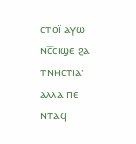ⲥⲧⲟⲓ̈ ⲁⲩⲱ ⲛⲥ̅ⲥⲓϣⲉ ϩⲁ
ⲧⲛⲏⲥⲧⲓⲁ· ⲁⲗⲗⲁ ⲡⲉ ⲛⲧⲁϥ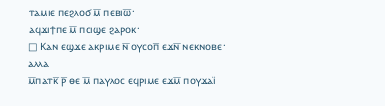ⲧⲁⲙⲓⲉ ⲡⲉϩⲗⲟϭ ⲙ̅ ⲡⲉⲃⲓⲱ̅·
ⲁϥϫⲓϯⲡⲉ ⲙ̅ ⲡⲥⲓϣⲉ ϩⲁⲣⲟⲕ·
□ Ⲕⲁⲛ ⲉϣϫⲉ ⲁⲕⲣⲓⲙⲉ ⲛ̅ ⲟⲩⲥⲟⲡ̅ ⲉϫⲛ̅ ⲛⲉⲕⲛⲟⲃⲉ· ⲁⲗⲗⲁ
ⲙ̅ⲡⲁⲧⲕ̅ ⲣ̅ ⲑⲉ ⲙ̅ ⲡⲁⲩⲗⲟⲥ ⲉϥⲣⲓⲙⲉ ⲉϫⲙ̅ ⲡⲟⲩϫⲁⲓ̈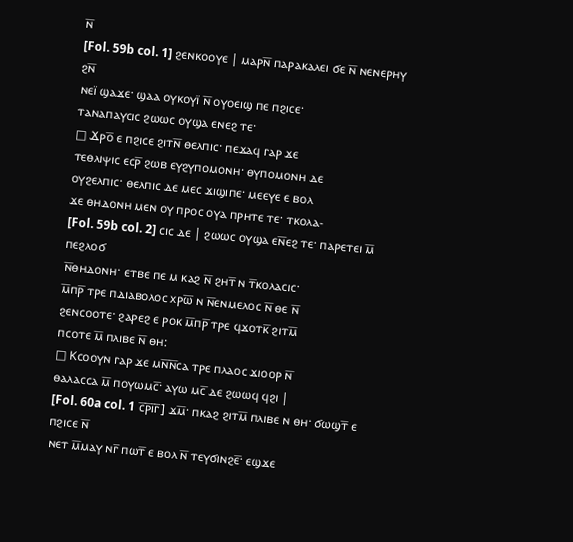ⲛ̅
[Fol. 59b col. 1] ϩⲉⲛⲕⲟⲟⲩⲉ | ⲙⲁⲣⲛ̅ ⲡⲁⲣⲁⲕⲁⲗⲉⲓ ϭⲉ ⲛ̅ ⲛⲉⲛⲉⲣⲏⲩ ϩⲛ̅
ⲛⲉⲓ̈ ϣⲁϫⲉ· ϣⲁⲁ ⲟⲩⲕⲟⲩⲓ̈ ⲛ̅ ⲟⲩⲟⲉⲓϣ ⲡⲉ ⲡϩⲓⲥⲉ·
ⲧⲁⲛⲁⲡⲁⲩⲥⲓⲥ ϩⲱⲱⲥ ⲟⲩϣⲁ ⲉⲛⲉϩ ⲧⲉ·
□ Ϫⲣⲟ̅ ⲉ ⲡϩⲓⲥⲉ ϩⲓⲧⲛ̅ ⲑⲉⲗⲡⲓⲥ· ⲡⲉϫⲁϥ ⲅⲁⲣ ϫⲉ
ⲧⲉⲑⲗⲓⲯⲓⲥ ⲉⲥⲣ̅ ϩⲱⲃ ⲉⲩϩⲩⲡⲟⲙⲟⲛⲏ· ⲑⲩⲡⲟⲙⲟⲛⲏ ⲇⲉ
ⲟⲩϩⲉⲗⲡⲓⲥ· ⲑⲉⲗⲡⲓⲥ ⲇⲉ ⲙⲉⲥ ϫⲓϣⲓⲡⲉ· ⲙⲉⲉⲩⲉ ⲉ ⲃⲟⲗ
ϫⲉ ⲑⲏⲇⲟⲛⲏ ⲙⲉⲛ ⲟⲩ ⲡⲣⲟⲥ ⲟⲩⲁ ⲡⲣⲏⲧⲉ ⲧⲉ· ⲧⲕⲟⲗⲁ‐
[Fol. 59b col. 2] ⲥⲓⲥ ⲇⲉ | ϩⲱⲱⲥ ⲟⲩϣⲁ ⲉⲛ̅ⲉϩ ⲧⲉ· ⲡⲁⲣⲉⲧⲉⲓ ⲙ̅ ⲡⲉϩⲗⲟϭ
ⲛ̅ⲑⲏⲇⲟⲛⲏ· ⲉⲧⲃⲉ ⲡⲉ ⲙ ⲕⲁϩ ⲛ̅ ϩⲏⲧ̅ ⲛ ⲧ̅ⲕⲟⲗⲁⲥⲓⲥ·
ⲙ̅ⲡⲣ̅ ⲧⲣⲉ ⲡⲇⲓⲁⲃⲟⲗⲟⲥ ⲭⲣⲱ̅ ⲛ ⲛ̅ⲉⲛⲙⲉⲗⲟⲥ ⲛ̅ ⲑⲉ ⲛ̅
ϩⲉⲛⲥⲟⲟⲧⲉ· ϩⲁⲣⲉϩ ⲉ ⲣⲟⲕ ⲙ̅ⲡⲣ̅ ⲧⲣⲉ ϥϫⲟⲧⲕ̅ ϩⲓⲧⲙ̅
ⲡⲥⲟⲧⲉ ⲙ̅ ⲡⲗⲓⲃⲉ ⲛ̅ ⲑⲏ:
□ Ⲕⲥⲟⲟⲩⲛ ⲅⲁⲣ ϫⲉ ⲙⲛ̅ⲛ̅ⲥⲁ ⲧⲣⲉ ⲡⲗⲁⲟⲥ ϫⲓⲟⲟⲣ ⲛ̅
ⲑⲁⲗⲁⲥⲥⲁ ⲙ̅ ⲡⲟⲩⲱⲙⲥ̅· ⲁⲩⲱ ⲙⲥ̅ ⲇⲉ ϩⲱⲱϥ ϥϩⲓ |
[Fol. 60a col. 1 ⲥ̅ⲣ̅ⲓ̅ⲅ̅] ϫⲙ̅· ⲡⲕⲁϩ ϩⲓⲧⲙ̅ ⲡⲗⲓⲃⲉ ⲛ ⲑⲏ· ϭⲱϣⲧ̅ ⲉ ⲡϩⲓⲥⲉ ⲛ̅
ⲛⲉⲧ ⲙ̅ⲙⲁⲩ ⲛⲅ̅ ⲡⲱⲧ̅ ⲉ ⲃⲟⲗ ⲛ̅ ⲧⲉⲩϭⲓⲛϩⲉ̅· ⲉϣϫⲉ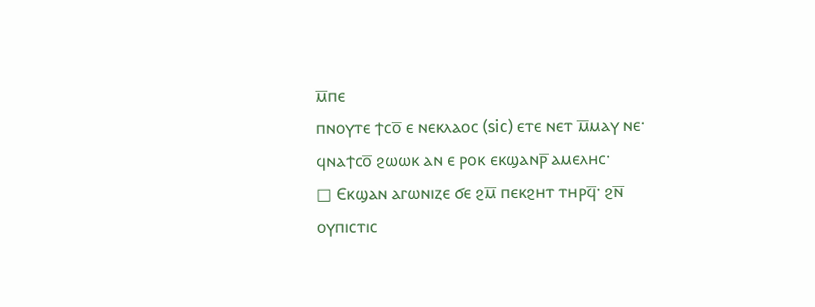ⲙ̅ⲡⲉ
ⲡⲛⲟⲩⲧⲉ ϯⲥⲟ̅ ⲉ ⲛⲉⲕⲗⲁⲟⲥ (sic) ⲉⲧⲉ ⲛⲉⲧ ⲙ̅ⲙⲁⲩ ⲛⲉ·
ϥⲛⲁϯⲥⲟ̅ ϩⲱⲱⲕ ⲁⲛ ⲉ ⲣⲟⲕ ⲉⲕϣⲁⲛⲣ̅ ⲁⲙⲉⲗⲏⲥ·
□ Ⲉⲕϣⲁⲛ ⲁⲅⲱⲛⲓⲍⲉ ϭⲉ ϩⲙ̅ ⲡⲉⲕϩⲏⲧ ⲧⲏⲣϥ̅· ϩⲛ̅
ⲟⲩⲡⲓⲥⲧⲓⲥ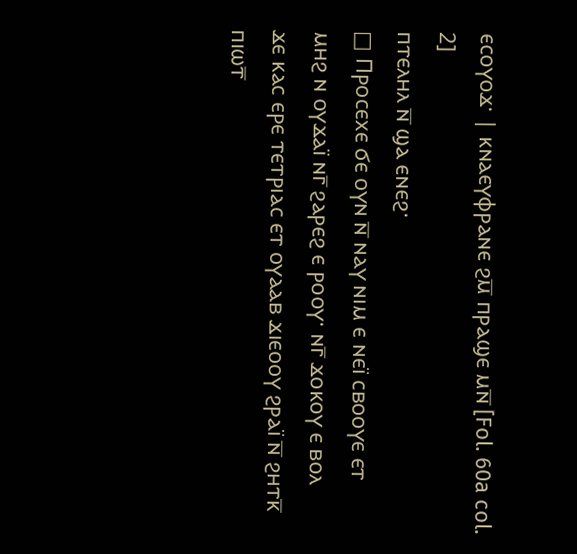ⲉⲥⲟⲩⲟϫ· | ⲕⲛⲁⲉⲩⲫⲣⲁⲛⲉ ϩⲙ̅ ⲡⲣⲁϣⲉ ⲙⲛ̅ [Fol. 60a col. 2]
ⲡⲧⲉⲗⲏⲗ ⲛ̅ ϣⲁ ⲉⲛⲉϩ·
□ Ⲡⲣⲟⲥⲉⲭⲉ ϭⲉ ⲟⲩⲛ ⲛ̅ ⲛⲁⲩ ⲛⲓⲙ ⲉ ⲛⲉⲓ̈ ⲥⲃⲟⲟⲩⲉ ⲉⲧ
ⲙⲏϩ ⲛ ⲟⲩϫⲁⲓ̈ ⲛⲅ̅ ϩⲁⲣⲉϩ ⲉ ⲣⲟⲟⲩ· ⲛⲅ̅ ϫⲟⲕⲟⲩ ⲉ ⲃⲟⲗ
ϫⲉ ⲕⲁⲥ ⲉⲣⲉ ⲧⲉⲧⲣⲓⲁⲥ ⲉⲧ ⲟⲩⲁⲁⲃ ϫⲓⲉⲟⲟⲩ ϩⲣⲁⲓ̈ ⲛ̅ ϩⲏⲧⲕ̅
ⲡⲓⲱⲧ̅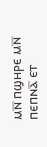ⲙⲛ̅ ⲡϣⲏⲣⲉ ⲙⲛ̅ ⲡⲉⲡⲛⲁ̅ ⲉⲧ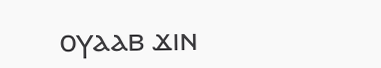ⲟⲩⲁⲁⲃ ϫⲓⲛ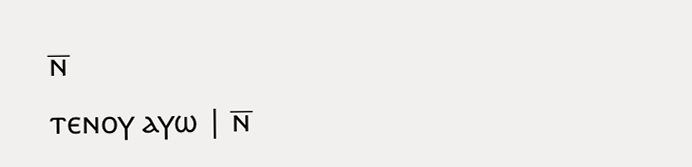ⲛ̅
ⲧⲉⲛⲟⲩ ⲁⲩⲱ | ⲛ̅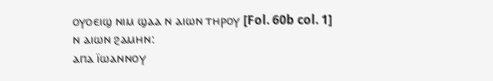ⲟⲩⲟⲉⲓϣ ⲛⲓⲙ ϣⲁⲁ ⲛ ⲁⲓⲱⲛ ⲧⲏⲣⲟⲩ [Fol. 60b col. 1]
ⲛ ⲁⲓⲱⲛ ϩⲁⲙⲏⲛ:
ⲁⲡⲁ ⲓ̈ⲱⲁⲛⲛⲟⲩ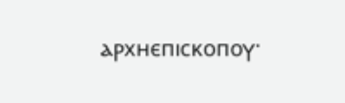ⲁⲣⲭⲏⲉⲡⲓⲥⲕⲟⲡⲟⲩ·